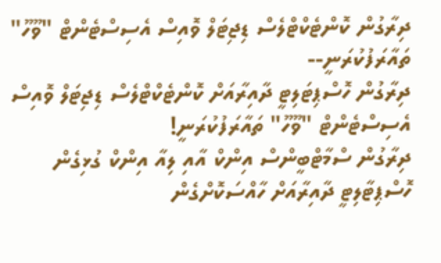ދިރާގުން ކޮންޓެކްޓްލެސް ޑިޖިޓަލް ވޮއިސް އެސިސްޓެންޓް "ވޫހޫ" ތައާރަފުކުރަނީ--
ދިރާގުން ހޮސްޕިޓަލިޓީ ދާއިރާއަށް ކޮންޓެކްޓްލެސް ޑިޖިޓަލް ވޮއިސް އެސިސްޓެންޓް "ވޫހޫ" ތައާރަފުކުރަނީ!
ދިރާގުން ސްމާޓްބީންސް އިންކް އާއި ލިއާ އިންކް ގުޅިގެން ހޮސްޕިޓާލިޓީ ދާއިރާއަށް ހާއްސަކޮށްގެން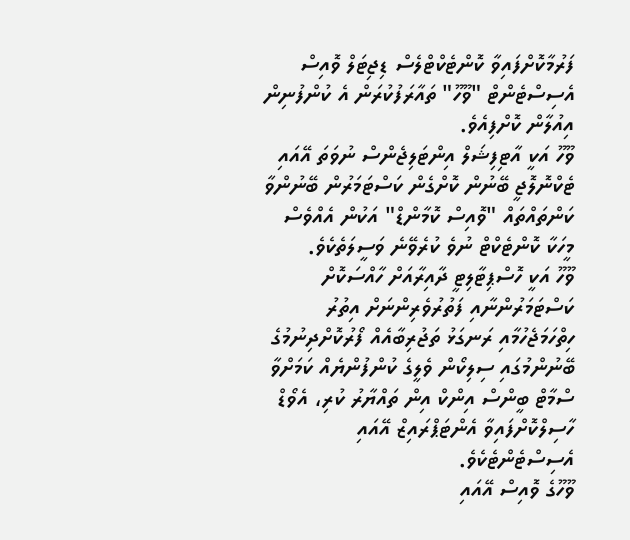ފަރުމާކޮށްފައިވާ ކޮންޓެކްޓްލެސް ޑިޖިޓަލް ވޮއިސް އެސިސްޓެންޓް "ވޫހޫ" ތައާރަފުކުރަން އެ ކުންފުނިން އިއުލާން ކޮށްފިއެވެ.
ވޫހޫ އަކީ އާޓިފިޝަލް އިންޓަލިޖެންސް ނުވަތަ އޭއައި ޓެކްނޮލޮޖީ ބޭނުން ކޮށްގެން ކަސްޓަމަރުން ބޭނުންވާ ކަންތައްތައް "ވޮއިސް ކޮމާންޑް" އަކުން އެއްވެސް މީހަކާ ކޮންޓެކްޓް ނުވެ ކުރެވޭނެ ވަސީލަތެކެވެ.
ވޫހޫ އަކީ ހޮސްޕިޓާލިޓީ ދާއިރާއަށް ހާއްސަކޮށް ކަސްޓަމަރުންނާއި ފަތުރުވެރިންނަށް އިތުރު ހިތްހަމަޖެހުމާއި ރަނގަޅު ތަޖުރިބާއެއް ފޯރުކޮށްދިނުމުގެ ބޭނުންމުގައި ސިލިކޯން ވެލީގެ ކުންފުންޔެއް ކަމަށްވާ ސްމާޓް ބީންސް އިންކް އިން ތައްޔާރު ކުރި، އެވޯޑް ހާސިލްކޮށްފައިވާ އެންޓަޕްރައިޒް އޭއައި އެސިސްޓެންޓެކެވެ.
ވޫހޫގެ ވޮއިސް އޭއައި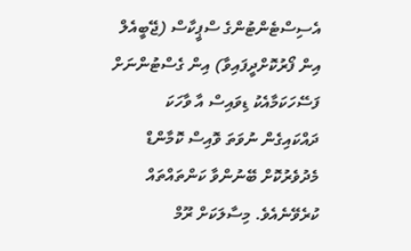އެސިސްޓެންޓުންގެ ސްޕީކާސް (ޖޭބީއެލް އިން ފޯރުކޮށްދީފައިވާ) އިން ގެސްޓުންނަށް ފަސޭހަކަމާއެކު ޑިވައިސް އާ ވާހަކަ ދައްކައިގެން ނުވަތަ ވޮއިސް ކޮމާންޑް މެދުވެރުކޮށް ބޭނުންވާ ކަންތައްތައް ކުރެވޭނެއެވެ. މިސާލަކަށް ރޫމް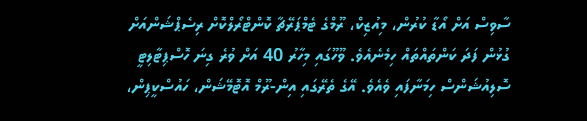ސާވިސް އަށް އޯޑާ ކުރުން، މިއުޒިކް، ރޫމްގެ ޓެމްޕަރޭޗާ ކޮންޓްރޯލްކޮށް ރިސެޕްޝަންއަށް ގުޅުން ފަދަ ކަންތައްތައް ހިމެނެއެވެ. ވޫހޫގައި މިހާރު 40 އަށް ވުރެ ގިނަ ހޮސްޕިޓާލިޓީ ސޮލިއުޝަންސް ހިމަނާފައި ވެއެވެ. އޭގެ ތެރޭގައި އިން-ރޫމް އޮޓޮމޭޝަން، ހައުސްކީޕިން،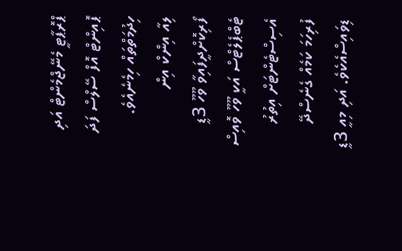ޕްރޮޕާޓީ މެނޭޖްމެންޓް އަދި ޕޮއިންޓް އޮފް ސޭލްސް ފަދަ ހިދުމަތްތައް ހިމެނެއެވެ.
ލިއާ އިންކް އިން ފޯރިކޮށްދީފައިވާ ވޫހޫ 3ޑީ ޓެބްޕެލެޓްސް އަކީ ވޫހޫ ވޮއިސް އެސިސްޓެންޓަށް އިތުރު ފުރިހަމަ ކަމެއް ގެނެސްދޭ ޑިވައިސްއެކެވެ. އަދި މިއީ 3ޑީ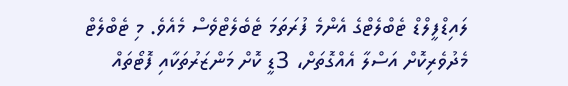ލައިޑްފީލްޑް ޓެބްލެޓްގެ އެންމެ ފުރަތަމަ ޓެބެލެޓްވެސް މެއެވެ. މި ޓެބްލެޓް މެދުވެރިކޮށް އަސްލާ އެއްގޮތަށް، 3ޑީ ކޮށް މަންޒަރުތަކާއި ފޮޓޯތައް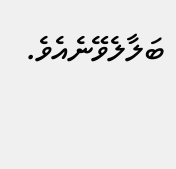ބަލާލެވޭނެއެވެ.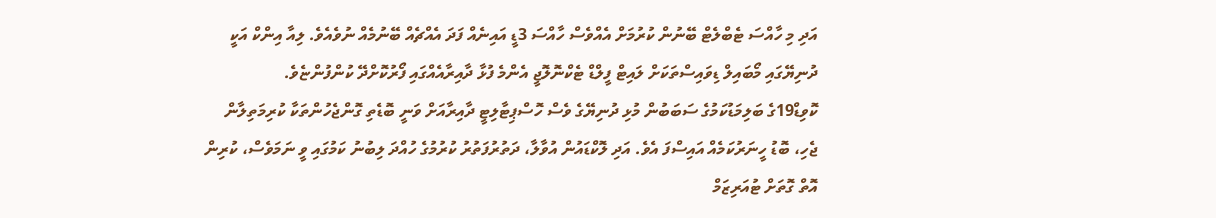އަދި މި ހާއްސަ ޓެބްލެޓް ބޭނުން ކުރުމަށް އެއްވެސް ހާއްސަ 3ޑީ އައިނެއް ފަދަ އެއްޗެއް ބޭނުމެއް ނުވެއެވެ. ލިއާ އިންކް އަކީ ދުނިޔޭގައި މޯބައިލް ޑިވައިސްތަކަށް ލައިޓް ފީލްޑް ޓެކްނޮލޮޖީ އެންމެ ފުޅާ ދާއިރާއެއްގައި ފޯރުކޮށްދޭ ކުންފުންޏެވެ.
ކޮވިޑް19ގެ ބަލިމަޑުކަމުގެ ސަބަބުން މުޅި ދުނިޔޭގެ ވެސް ހޮސްޕިޓާލިޓީ ދާއިރާއަށް ވަނީ ބޮޑެތި ގޮންޖެހުންތަކާ ކުރިމަތިލާން ޖެހި، ބޮޑު ހީނަރުކަމެއް އައިސްފަ އެވެ. އަދި ލޮކްޑައުން އުވާލާ، ދަތުރުފަތުރު ކުރުމުގެ ހުއްދަ ލިބުނު ކަމުގައި ވީ ނަމަވެސް، ކުރިން އޮތް ގޮތަށް ޓުއަރިޒަމް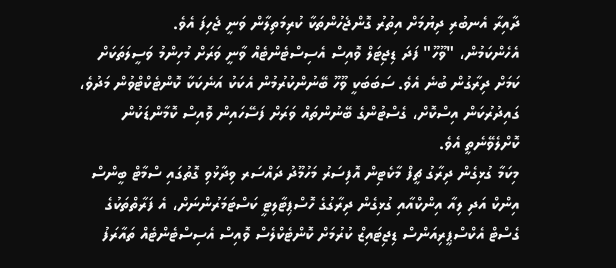ދާއިރާ އެނބުރި ދިޔުމަށް އިތުރު ގޮންޖެހުންތަކާ ކުރިމަތިލާން ވަނީ ޖެހިފަ އެވެ.
އެހެންކަމުން، "ވޫހޫ" ފަދަ ޑިޖިޓަލް ވޮއިސް އެސިސްޓެންޓެއް ވާނީ ވަރަށް މުހިންމު ވަސީލަތަކަށް ކަމަށް ދިރާގުން ބުނެ އެވެ. ސަބަބަކީ ވޫހޫ ބޭނުންކުރުމުން އެކަކު އަނެކަކާ ކޮންޓެކްޓްވުން މަދުވެ، ގައިދުރުކަން އިސްކޮށް، ގެސްޓުންގެ ބޭނުންތައް ވަރަށް ފަސޭހައިން ވޮއިސް ކޮމާންޑަކުން ކޮށްލެވޭނެތީ އެވެ.
މިކަމާ ގުޅިގެން ދިރާގު ޗީފް މާކެޓިން އޮފިސަރު މަހުމޫދު ދައްސަރ ވިދާޅުވި ގޮތުގައި ސްމާޓް ބީންސް އިންކް އަދި ލިއާ އިންކްއާއި ގުޅިގެން ދިރާގުގެ ހޮސްޕިޓާލިޓީ ކަސްޓަމަރުންނަށް، އެ ފަރާތްތަކުގެ ގެސްޓް އެކްސްޕީރިއަންސް ޑިޖިޓައިޒް ކުރުމަށް ކޮންޓެކްލެސް ވޮއިސް އެސިސްޓެންޓެއް ތައާރަފު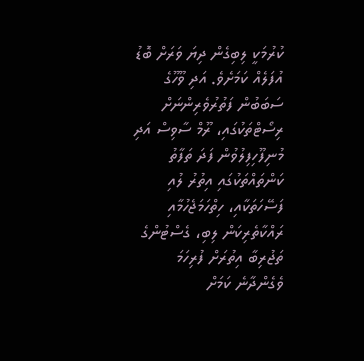ކުރުމަކީ ލިބިގެން ދިޔަ ވަރަށް ބޮޑު އުފަލެއް ކަމަށެވެ. އަދި ވޫހޫގެ ސަބަބުން ފަތުރުވެރިންނަށް ރިސޯޓްތަކުގައި، ރޫމް ސާވިސް އަދި މުނިފޫހިފިލުވުން ފަދަ ތަފާތު ކަންތައްތަކުގައި އިތުރު ލުއި ފަސޭހަތަކާއި، ހިތްހަމަޖެހުމާއި ރައްކާތެރިކަން ލިބި، ގެސްޓުންގެ ތަޖުރިބާ އިތުރަށް ފުރިހަމަ ވެގެންދާނެ ކަމަށް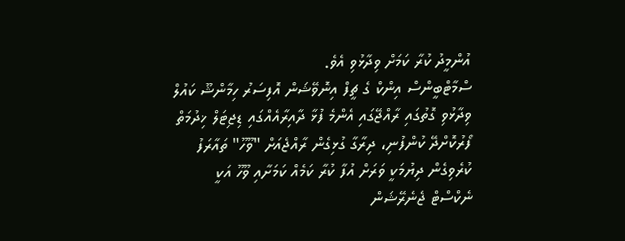އުންމީދު ކުރާ ކަމަށް ވިދާޅުވި އެވެ.
ސްމާޓްބީންސް އިންކް ގެ ޗީފް އިނޮވޭޝަން އޮފިސަރު ހިމާންޝޫ ކައުލް ވިދާޅުވި ގޮތުގައި ރާއްޖޭގައި އެންމެ ފުޅާ ދާއިރާއެއްގައި ޑިޖިޓަލް ޚިދުމަތް ފޯރުކޮށްދޭ ކުންފުނި، ދިރާގާ ގުޅިގެން ރާއްޖެއަށް "ވޫހޫ" ތައާރަފު ކުރެވިގެން ދިޔުމަކީ ވަރަށް އުފާ ކުރާ ކަމެއް ކަމަށާއި ވޫހޫ އަކީ ނެކްސްޓް ޖެނެރޭޝަން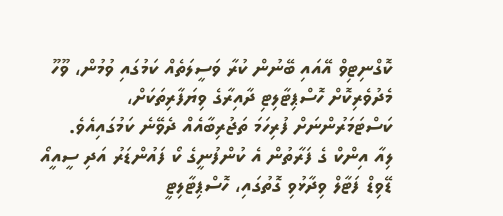ކޮގްނިޓިވް އޭއައި ބޭނުން ކުރާ ވަސީލަތެއް ކަމުގައި ވުމުން، ވޫހޫ މެދުވެރިކޮށް ހޮސްޕިޓާލިޓި ދާއިރާގެ ވިޔަފާރިތަކަށް، ކަސްޓަމަރުންނަށް ފުރިހަމަ ތަޖުރިބާއެއް ދެވޭނެ ކަމުގައިއެވެ.
ލިއާ އިންކް ގެ ފަރާތުން އެ ކުންފުނީގެ ކޯ ފައުންޑަރު އަދި ސީއީއޯ ޑޭވިޑް ފަޓާލް ވިދާޅުވި ގޮތުގައި، ހޮސްޕިޓާލިޓީ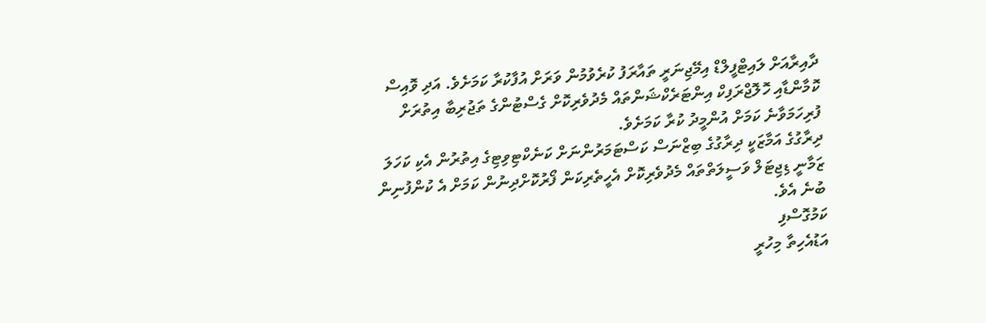ދާއިރާއަށް ލައިޓްފީލްޑް އިމޭޖިނަރީ ތައާރަފު ކުރެވުމުން ވަރަށް އުފާކުރާ ކަމަށެވެ. އަދި ވޮއިސް ކޮމާންޑާއި ހޮލޮޖްރަފިކް އިންޓަރެކްޝަންތައް މެދުވެރިކޮށް ގެސްޓުންގެ ތަޖުރިބާ އިތުރަށް ފުރިހަމަވާނެ ކަމަށް އުންމީދު ކުރާ ކަމަށެވެ.
ދިރާގުގެ އަމާޒަކީ ދިރާގުގެ ބިޒްނަސް ކަސްޓަމަރުންނަށް ކަނެކްޓިވިޓިގެ އިތުރުން އެކި ކަހަލަ ޒަމާނީ ޑިޖިޓަލް ވަސީލަތްތައް މެދުވެރިކޮށް އެހީތެރިކަން ފޯރުކޮށްދިނުން ކަމަށް އެ ކުންފުނިން ބުނެ އެވެ.
ކަމުގޮސްފި
އަޑުއެހިތާ މިހުރީ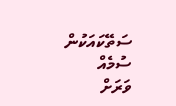ސަތޭކައަކުން ސުމެއް
ވަރަށް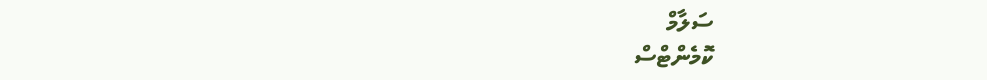ސަލާމް
ކޮމެންޓްސް